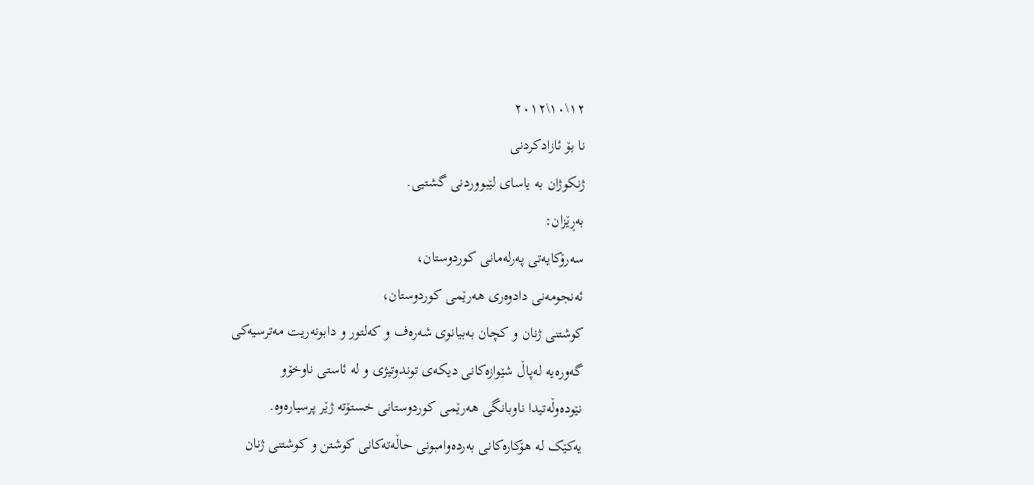١٢\١٠\٢٠١٢
نا بۆ ئازادکردنی
ژنکوژان بە یاسای لێبووردنی گشتیی.
بەڕێزان:
سەرۆکایەتی پەرلەمانی کوردوستان،
ئەنجومەنی دادوەری ھەرێمی کوردوستان،
کوشتنی ژنان و کچان بەبیانوی شەرەف و کەلتور و دابونەریت مەترسیەکی
گەورەیە لەپاڵ شێوازەکانی دیکەی توندوتیژی و لە ئاستی ناوخۆو
نێودەوڵەتیدا ناوبانگی ھەرێمی کوردوستانی خستۆتە ژێر پرسیارەوە.
یەکێک لە ھۆکارەکانی بەردەوامبونی حاڵەتەکانی کوشتن و کوشتنی ژنان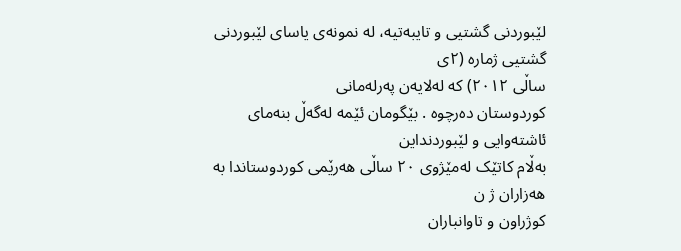لێبوردنی گشتیی و تایبەتیە، لە نمونەی یاسای لێبوردنی گشتیی ژمارە (٢ی
ساڵی ٢٠١٢) کە لەلایەن پەرلەمانی
کوردوستان دەرچوە . بێگومان ئێمە لەگەڵ بنەمای ئاشتەوایی و لێبوردنداین
بەڵام کاتێک لەمێژوی ٢٠ ساڵی ھەرێمی کوردوستاندا بە ھەزاران ژ ن
کوژراون و تاوانباران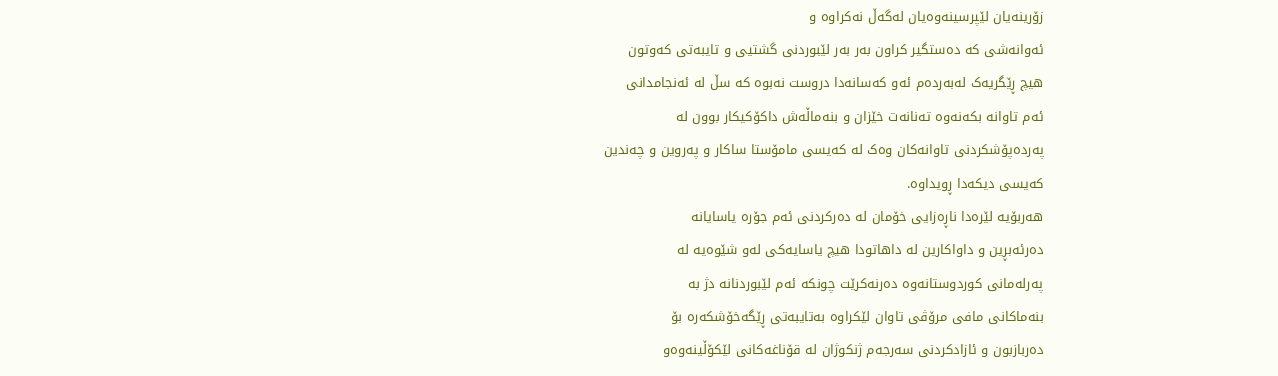زۆرینەیان لێپرسینەوەیان لەگەڵ نەکراوە و
ئەوانەشی کە دەستگیر کراون بەر بەر لێبوردنی گشتیی و تایبەتی کەوتون
ھیچ ڕێگریەک لەبەردەم ئەو کەسانەدا دروست نەبوە کە سڵ لە ئەنجامدانی
ئەم تاوانە بکەنەوە تەنانەت خێزان و بنەماڵەش داکۆکیکار بوون لە
پەردەپۆشکردنی تاوانەکان وەک لە کەیسی مامۆستا ساکار و پەروین و چەندین
کەیسی دیکەدا ڕویداوە.
ھەربۆیە لێرەدا ناڕەزایی خۆمان لە دەرکردنی ئەم جۆرە یاسایانە
دەرئەبڕین و داواکارین لە داھاتودا ھیچ یاسایەکی لەو شێوەیە لە
پەرلەمانی کوردوستانەوە دەرنەکرێت چونکە ئەم لێبوردنانە دژ بە
بنەماکانی مافی مرۆڤی تاوان لێکراوە بەتایبەتی ڕێگەخۆشکەرە بۆ
دەربازبون و ئازادکردنی سەرجەم ژنکوژان لە قۆناغەکانی لێکۆڵینەوەو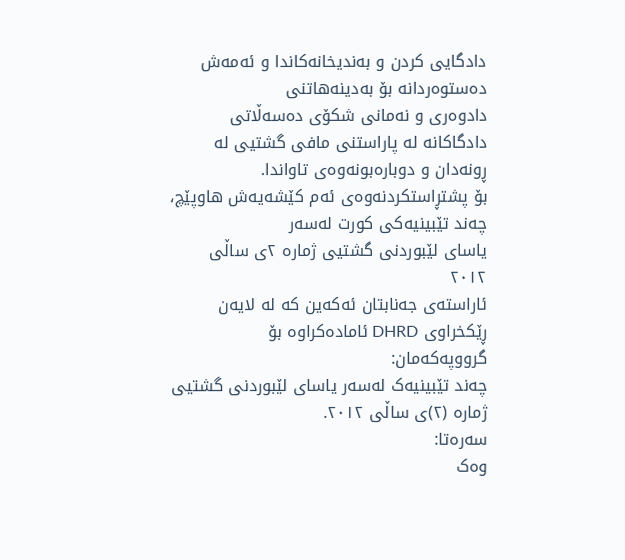دادگایی کردن و بەندیخانەکاندا و ئەمەش دەستوەردانە بۆ بەدینەھاتنی
دادوەری و نەمانی شکۆی دەسەڵاتی دادگاکانە لە پاراستنی مافی گشتیی لە
ڕونەدان و دوبارەبونەوەی تاواندا.
بۆ پشتڕاستکردنەوەی ئەم کێشەیەش ھاوپێچ، چەند تێبینیەکی کورت لەسەر
یاسای لێبوردنی گشتیی ژمارە ٢ی ساڵی ٢٠١٢
ئاراستەی جەنابتان ئەکەین کە لە لایەن
ڕێکخراوی DHRD ئامادەکراوە بۆ گرووپەکەمان:
چەند تێبینیەک لەسەر یاسای لێبوردنی گشتیی ژمارە (٢)ی ساڵی ٢٠١٢.
سەرەتا:
وەک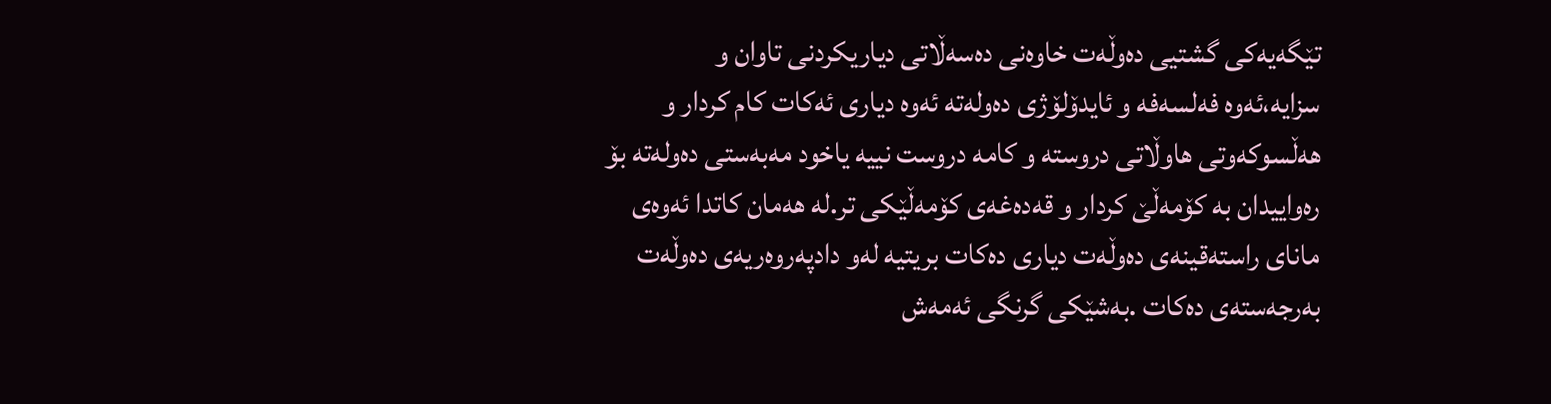تێگەیەکی گشتیی دەوڵەت خاوەنی دەسەڵاتی دیاریکردنی تاوان و
سزایە،ئەوە فەلسەفە و ئایدۆلۆژی دەولەتە ئەوە دیاری ئەکات کام کردار و
ھەڵسوکەوتی ھاوڵاتی دروستە و کامە دروست نییە یاخود مەبەستی دەولەتە بۆ
رەواییدان بە کۆمەڵێ کردار و قەدەغەی کۆمەڵێکی تر.لە ھەمان کاتدا ئەوەی
مانای راستەقینەی دەوڵەت دیاری دەکات بریتیە لەو دادپەروەریەی دەوڵەت
بەرجەستەی دەکات .بەشێکی گرنگی ئەمەش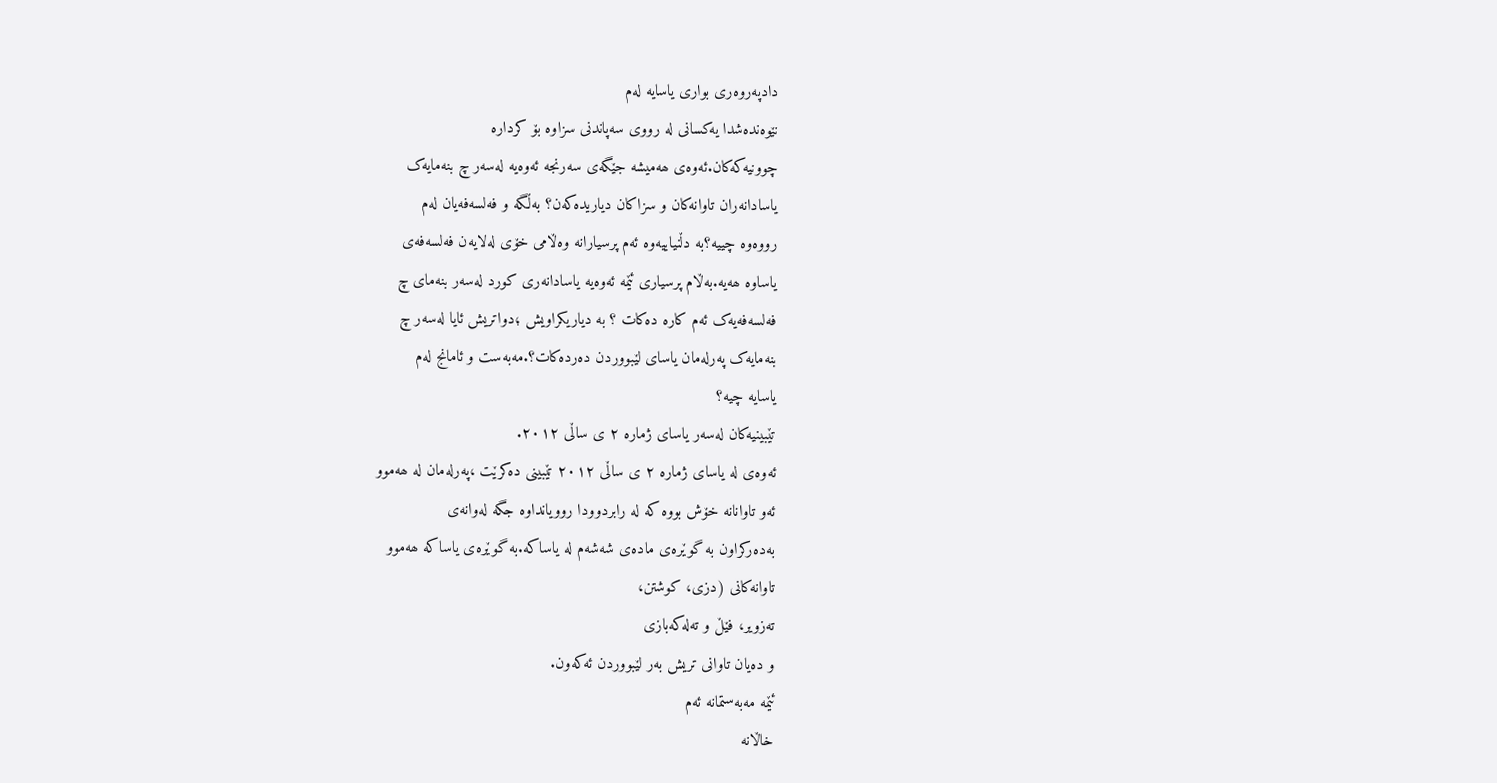دادپەروەری بواری یاسایە لەم
نێوەندەشدا یەکسانی لە رووی سەپاندنی سزاوە بۆ کردارە
چوونیەکەکان.ئەوەی ھەمیشە جێگەی سەرنجە ئەوەیە لەسەر چ بنەمایەک
یاسادانەران تاوانەکان و سزاکان دیاریدەکەن؟ بەڵگە و فەلسەفەیان لەم
رووەوە چییە؟بە دڵنیاییەوە ئەم پرسیارانە وەڵامی خۆی لەلایەن فەلسەفەی
یاساوە ھەیە.بەڵام پرسیاری ئێمە ئەوەیە یاسادانەری کورد لەسەر بنەمای چ
فەلسەفەیەک ئەم کارە دەکات ؟ بە دیاریکراویش ؛دواتریش ئایا لەسەر چ
بنەمایەک پەرلەمان یاسای لێبووردن دەردەکات؟.مەبەست و ئامانج لەم
یاسایە چیە؟
تێبینیەکان لەسەر یاسای ژمارە ٢ ی ساڵی ٢٠١٢.
ئەوەی لە یاسای ژمارە ٢ ی ساڵی ٢٠١٢ تێبینی دەکرێت ،پەرلەمان لە ھەموو
ئەو تاوانانە خۆش بووە کە لە رابردوودا روویانداوە جگە لەوانەی
بەدەرکراون بە گوێرەی مادەی شەشەم لە یاساکە.بە گوێرەی یاساکە ھەموو
تاوانەکانی (دزی، کوشتن،
تەزویر، فێڵ و تەلەکەبازی
و دەیان تاوانی تریش بەر لێبووردن ئەکەون.
ئێمە مەبەستمانە ئەم
خاڵانە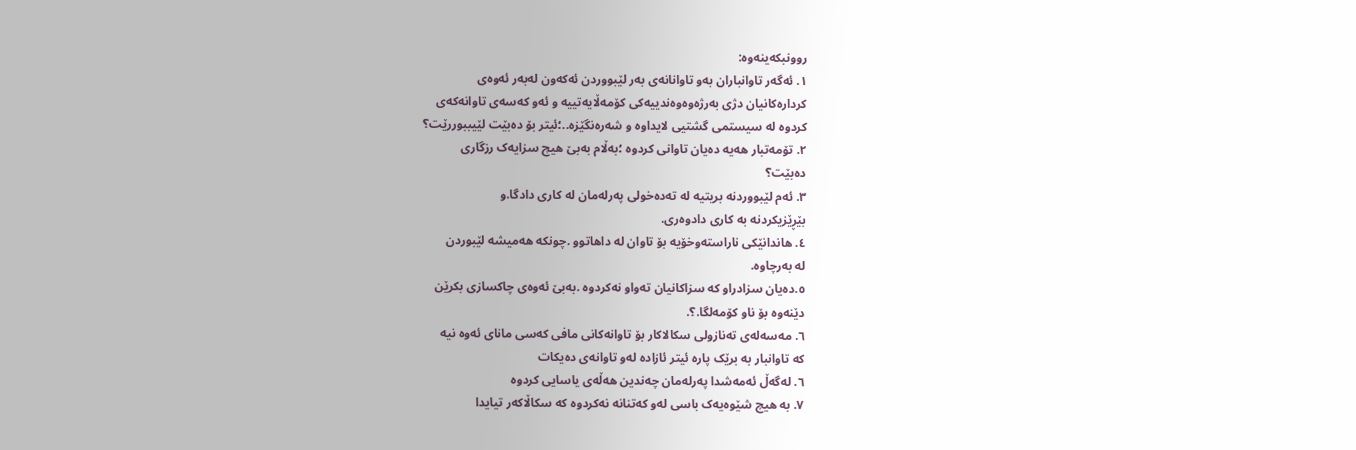روونبکەینەوە:
١. ئەگەر تاوانباران بەو تاوانانەی بەر لێبووردن ئەکەون لەبەر ئەوەی
کردارەکانیان دژی بەرژەوەوەندییەکی کۆمەڵایەتییە و ئەو کەسەی تاوانەکەی
کردوە لە سیستمی گشتیی لایداوە و شەرەنگێزە..؛ئیتر بۆ دەبێت لێیببوررێت؟
٢. تۆمەتبار ھەیە دەیان تاوانی کردوە ؛بەڵام بەبێ ھیچ سزایەک رزگاری
دەبێت؟
٣. ئەم لێبووردنە بریتیە لە تەدەخولی پەرلەمان لە کاری دادگا.و
بێڕێزیکردنە بە کاری دادوەری.
٤. ھاندانێکی ناراستەوخۆیە بۆ تاوان لە داھاتوو .چونکە ھەمیشە لێبوردن
لە بەرچاوە.
٥.دەیان سزادراو کە سزاکانیان تەواو نەکردوە .بەبێ ئەوەی چاکسازی بکرێن
دێنەوە بۆ ناو کۆمەلگا.؟.
٦. مەسەلەی تەنازولی سکالاکار بۆ تاوانەکانی مافی کەسی مانای ئەوە نیە
کە تاوانبار بە برێک پارە ئیتر ئازادە لەو تاوانەی دەیکات
٦. لەگەڵ ئەمەشدا پەرلەمان چەندین ھەڵەی یاسایی کردوە
٧. بە ھیچ شێوەیەک باسی لەو کەتنانە نەکردوە کە سکاڵاکەر تیایدا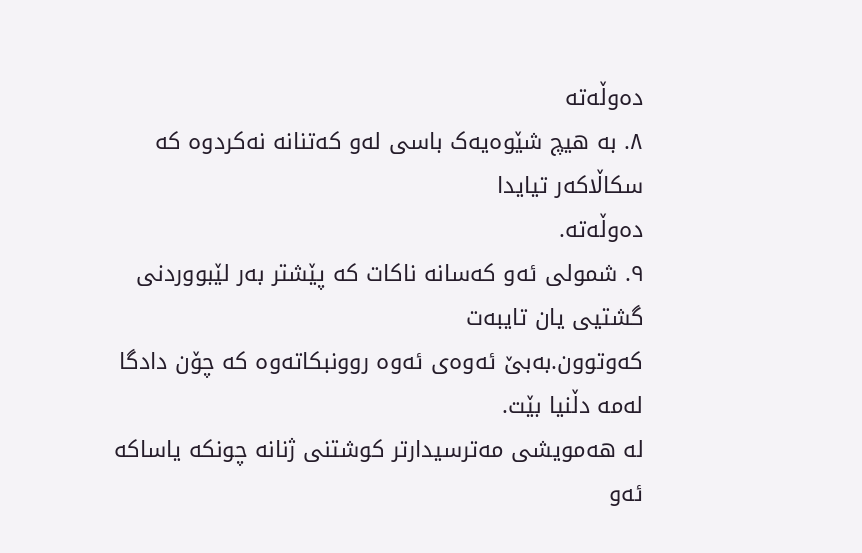دەوڵەتە
٨. بە ھیچ شێوەیەک باسی لەو کەتنانە نەکردوە کە سکاڵاکەر تیایدا
دەوڵەتە.
٩. شمولی ئەو کەسانە ناکات کە پێشتر بەر لێبووردنی گشتیی یان تایبەت
کەوتوون.بەبێ ئەوەی ئەوە روونبکاتەوە کە چۆن دادگا لەمە دڵنیا بێت.
لە ھەمویشی مەترسیدارتر کوشتنی ژنانە چونکە یاساکە ئەو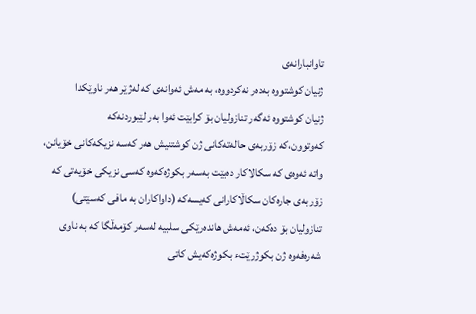تاوانبارانەی
ژنیان کوشتووە بەدەر نەکردووە، بە مەش ئەوانەی کە لەژێر ھەر ناوێکدا
ژنیان کوشتووە ئەگەر تنازولیان بۆ کرابێت ئەوا بەر لێبوردنەکە
کەوتوون،کە زۆربەی حالەتەکانی ژن کوشتنیش ھەر کەسە نزیکەکانی خۆیانن،
واتە ئەوەی کە سکالاکار دەبێت بەسەر بکوژەکەوە کەسی نزیکی خۆیەتی کە
زۆربەی جارەکان سکاڵاکارانی کەیسەکە (داواکاران بە مافی کەسێتی)
تنازولیان بۆ دەکەن، ئەمەش ھاندەرێکی سلبیە لەسەر کۆمەڵگا کە بە ناوی
شەرەفەوە ژن بکوژرێتء بکوژەکەیش کاتی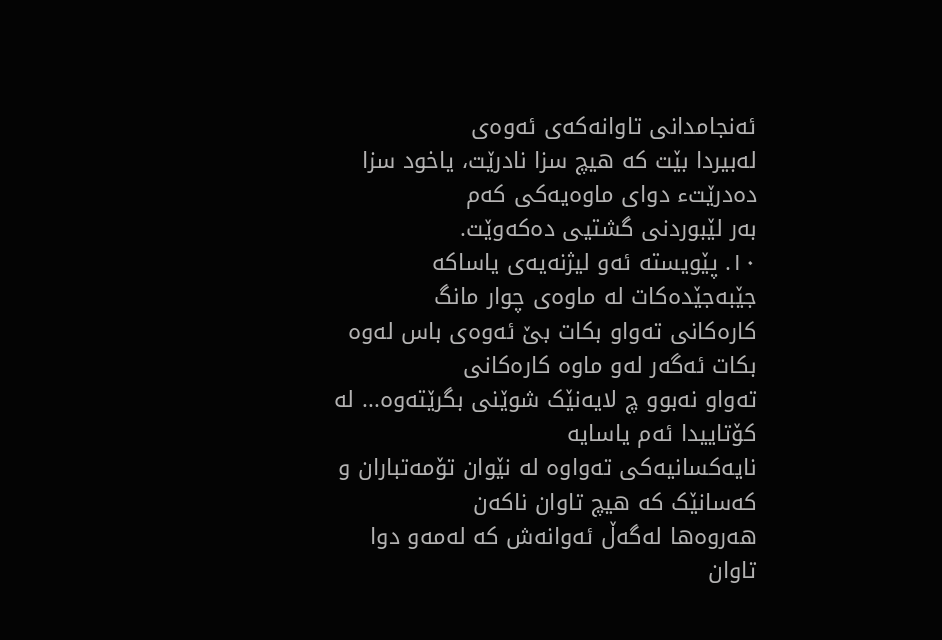ئەنجامدانی تاوانەکەی ئەوەی
لەبیردا بێت کە ھیچ سزا نادرێت، یاخود سزا دەدرێتء دوای ماوەیەکی کەم
بەر لێبوردنی گشتیی دەکەوێت.
١٠. پێویستە ئەو لیژنەیەی یاساکە جێبەجێدەکات لە ماوەی چوار مانگ
کارەکانی تەواو بکات بێ ئەوەی باس لەوە بکات ئەگەر لەو ماوە کارەکانی
تەواو نەبوو چ لایەنێک شوێنی بگرێتەوە... لە کۆتاییدا ئەم یاسایە
نایەکسانیەکی تەواوە لە نێوان تۆمەتباران و کەسانێک کە ھیچ تاوان ناکەن
ھەروەھا لەگەڵ ئەوانەش کە لەمەو دوا تاوان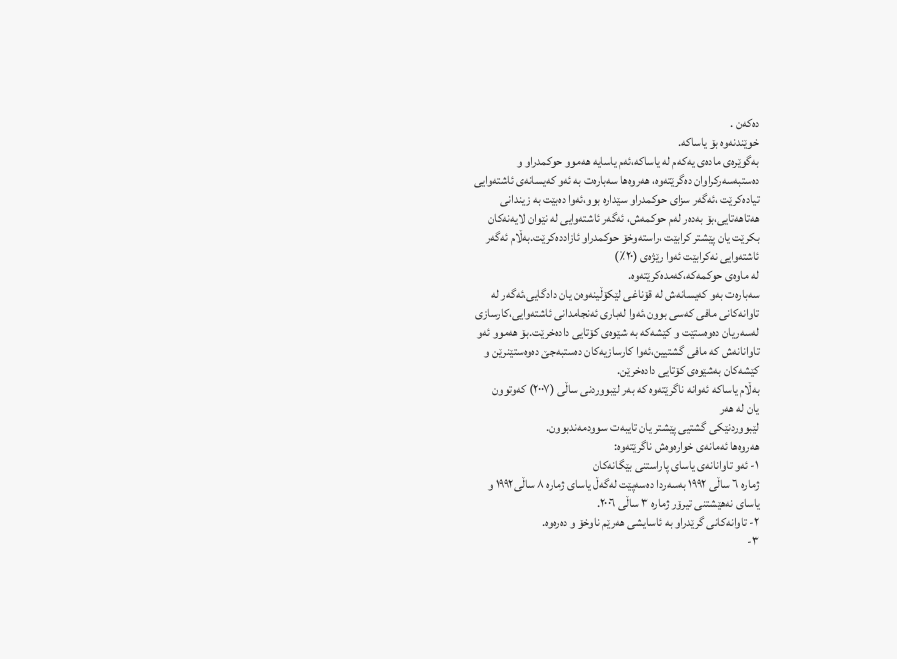دەکەن .
خوێندنەوە بۆ یاساکە.
بەگوێرەی مادەی یەکەم لە یاساکە،ئەم یاسایە ھەموو حوکمدراو و
دەستبەسەرکراوان دەگرێتەوە، ھەروەھا سەبارەت بە ئەو کەیسانەی ئاشتەوایی
تیادەکرێت ،ئەگەر سزای حوکمدراو سێدارە بوو،ئەوا دەبێت بە زیندانی
ھەتاھەتایی،بۆ بەدەر لەم حوکمەش، ئەگەر ئاشتەوایی لە نێوان لایەنەکان
بکرێت یان پێشتر کرابێت ،راستەوخۆ حوکمدراو ئازاددەکرێت.بەڵام ئەگەر
ئاشتەوایی نەکرابێت ئەوا رێژەی (٢٠٪)
لە ماوەی حوکمەکە،کەمدەکرێتەوە.
سەبارەت بەو کەیسانەش لە قۆناغی لێکۆڵینەوەن یان دادگایی،ئەگەر لە
تاوانەکانی مافی کەسی بوون،ئەوا لەباری ئەنجامدانی ئاشتەوایی،کارسازی
لەسەریان دەوەستێت و کێشەکە بە شێوەی کۆتایی دادەخرێت.بۆ ھەموو ئەو
تاوانانەش کە مافی گشتیین،ئەوا کارسازیەکان دەستبەجێ دەوەستێنرێن و
کێشەکان بەشێوەی کۆتایی دادەخرێن.
بەڵام یاساکە ئەوانە ناگرێتەوە کە بەر لێبووردنی ساڵی (٢٠٠٧) کەوتوون
یان لە ھەر
لێبووردنێکی گشتیی پێشتر یان تایبەت سوودمەندبوون.
ھەروەھا ئەمانەی خوارەوەش ناگرێتەوە:
١- ئەو تاوانانەی یاسای پاراستنی بێگانەکان
ژمارە ٦ ساڵی ١٩٩٢ بەسەردا دەسەپێت لەگەڵ یاسای ژمارە ٨ ساڵی١٩٩٢ و
یاسای نەھێشتنی تیرۆر ژمارە ٣ ساڵی ٢٠٠٦.
٢- تاوانەکانی گرێدراو بە ئاسایشی ھەرێم ناوخۆ و دەرەوە.
٣-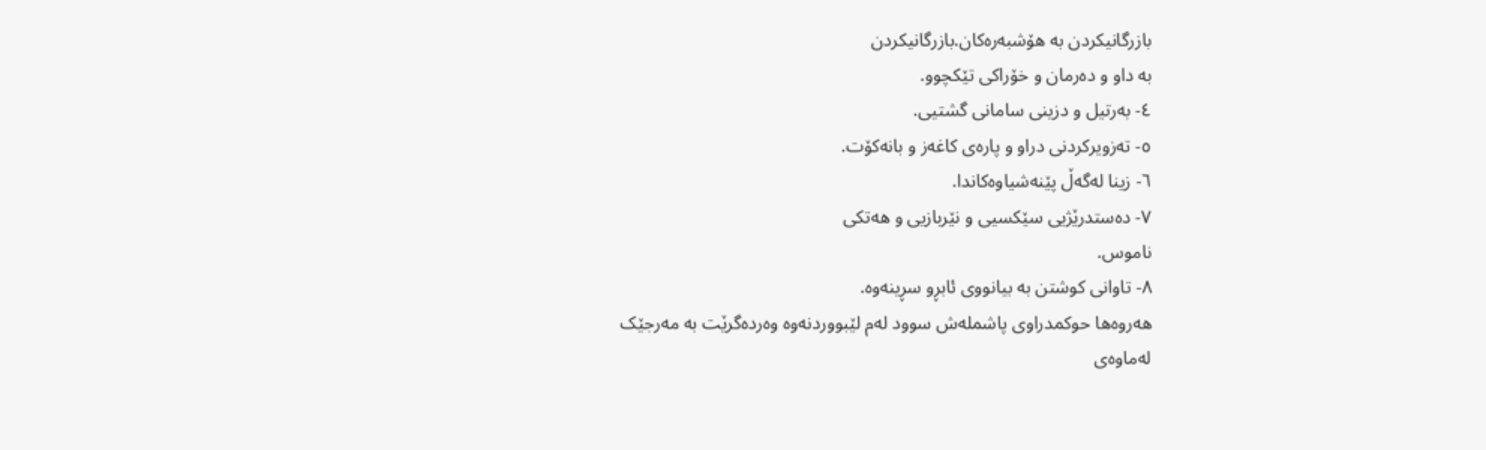بازرگانیکردن بە ھۆشبەرەکان.بازرگانیکردن
بە داو و دەرمان و خۆراکی تێکچوو.
٤- بەرتیل و دزینی سامانی گشتیی.
٥- تەزویرکردنی دراو و پارەی کاغەز و بانەکۆت.
٦- زینا لەگەڵ پێنەشیاوەکاندا.
٧- دەستدرێژیی سێکسیی و نێربازیی و ھەتکی
ناموس.
٨- تاوانی کوشتن بە بیانووی ئابڕو سڕینەوە.
ھەروەھا حوکمدراوی پاشملەش سوود لەم لێبووردنەوە وەردەگرێت بە مەرجێک
لەماوەی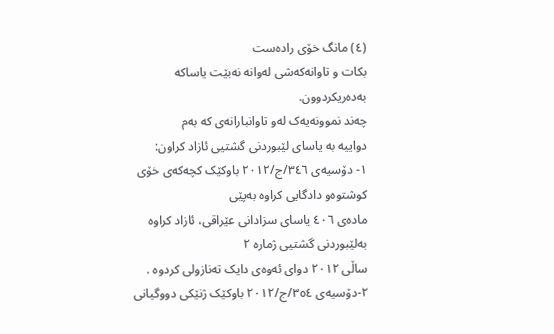(٤) مانگ خۆی رادەست
بکات و تاوانەکەشی لەوانە نەبێت یاساکە بەدەریکردوون.
چەند نموونەیەک لەو تاوانبارانەی کە بەم
دواییە بە یاسای لێبوردنی گشتیی ئازاد کراون:
١- دۆسیەی ٣٤٦/ج/٢٠١٢ باوکێک کچەکەی خۆی کوشتوەو دادگایی کراوە بەپێی
مادەی ٤٠٦ یاسای سزادانی عێراقی، ئازاد کراوە بەلێبوردنی گشتیی ژمارە ٢
ساڵی ٢٠١٢ دوای ئەوەی دایک تەنازولی کردوە .
٢-دۆسیەی ٣٥٤/ج/٢٠١٢ باوکێک ژنێکی دووگیانی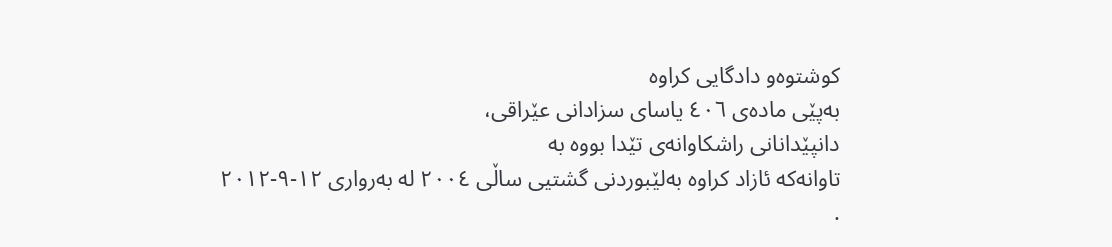کوشتوەو دادگایی کراوە
بەپێی مادەی ٤٠٦ یاسای سزادانی عێراقی،
دانپێدانانی راشکاوانەی تێدا بووە بە
تاوانەکە ئازاد کراوە بەلێبوردنی گشتیی ساڵی ٢٠٠٤ لە بەرواری ١٢-٩-٢٠١٢
.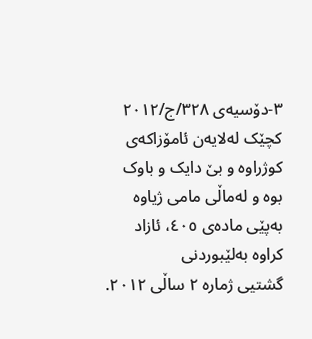٣-دۆسیەی ٣٢٨/ج/٢٠١٢ کچێک لەلایەن ئامۆزاکەی کوژراوە و بێ دایک و باوک
بوە و لەماڵی مامی ژیاوە بەپێی مادەی ٤٠٥، ئازاد کراوە بەلێبوردنی
گشتیی ژمارە ٢ ساڵی ٢٠١٢.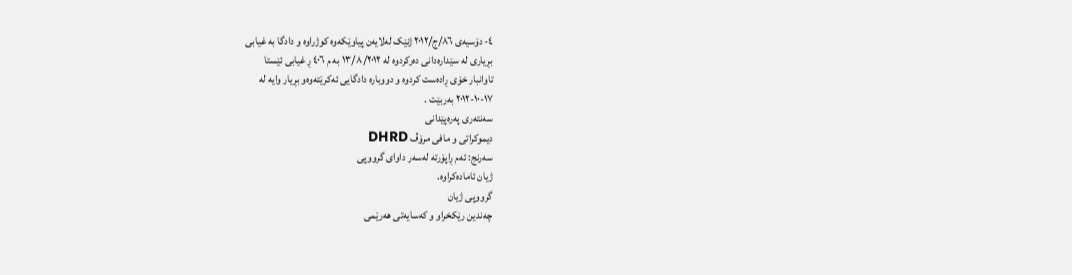٤- دۆسیەی ٨٦/ج/٢٠١٢ ژنێک لەلایەن پیاوێکەوە کوژراوە و دادگا بە غیابی
بڕیاری لە سێدارەدانی دەرکردوە لە ١٣/٨/٢٠١٢ بە م ٤٠٦ ڕ غیابی ئێستا
تاوانبار خۆی ڕادەست کردوە و دووبارە دادگایی ئەکرێتەوەو بڕیار وایە لە
١٧-١٠-٢٠١٢ بەربێت .
سەنتەری پەرەپێدانی
دیموکراتی و مافی مرۆڤ DHRD
سەرنج: ئەم ڕاپۆرتە لەسەر داوای گرووپی
ژیان ئامادەکراوە.
گرووپی ژیان
چەندین رێکخراو و کەسایەتی ھەرێمی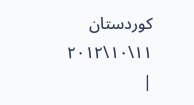کوردستان
١١\١٠\٢٠١٢
|